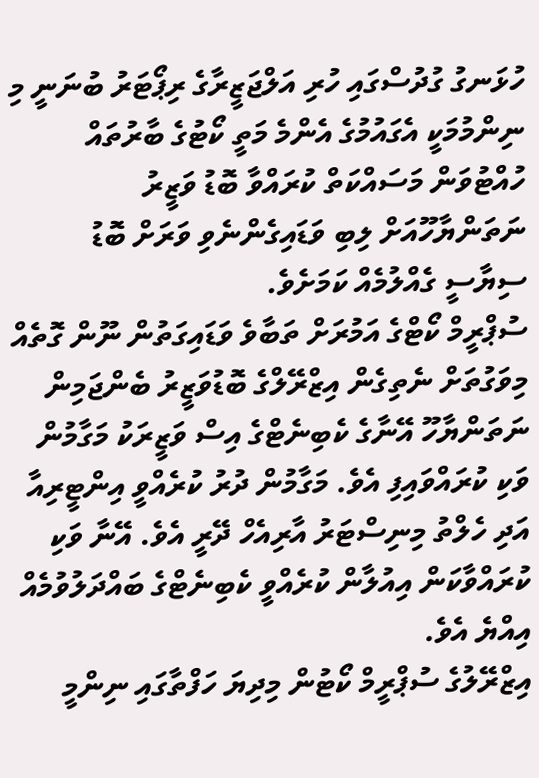ހުޅަނގު ގުދުސްގައި ހުރި އަލްޖަޒީރާގެ ރިޕޯޓަރު ބުނަނީ މި ނިންމުމަކީ އެގައުމުގެ އެންމެ މަތީ ކޯޓުގެ ބާރުތައް ހުއްޓުވަން މަސައްކަތް ކުރައްވާ ބޮޑު ވަޒީރު ނަތަންޔާހޫއަށް ލިބި ވަޑައިގެންނެވި ވަރަށް ބޮޑު ސިޔާސީ ގެއްލުމެއް ކަމަށެވެ.
ސުޕްރީމް ކޯޓްގެ އަމުރަށް ތަބާވެ ވަޑައިގަތުން ނޫން ގޮތެއް މިވަގުތަށް ނެތިގެން އިޒްރޭލްގެ ބޮޑުވަޒީރު ބެންޖަމިން ނަތަންޔާހޫ އޭނާގެ ކެބިނެޓްގެ އިސް ވަޒީރަކު މަގާމުން ވަކި ކުރައްވައިފި އެވެ. މަގާމުން ދުރު ކުރެއްވީ އިންޓީރިއާ އަދި ހެލްތު މިނިސްޓަރު އާރިއެހް ދޭރީ އެވެ. އޭނާ ވަކި ކުރައްވާކަން އިއުލާން ކުރެއްވީ ކެބިނެޓްގެ ބައްދަލުވުމެއް އިއްޔެ އެވެ.
އިޒްރޭލުގެ ސުޕްރީމް ކޯޓުން މިދިޔަ ހަފްތާގައި ނިންމީ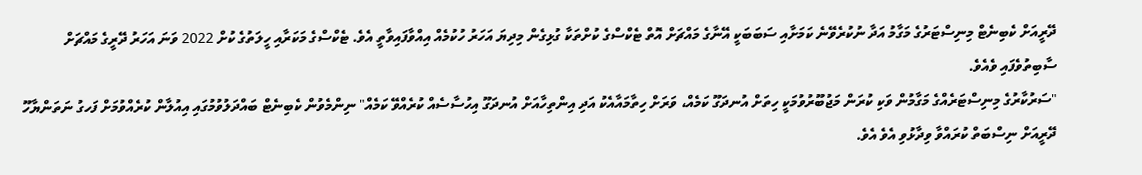ދޭރީއަށް ކެބިނެޓް މިނިސްޓަރުގެ މަގާމު އަދާ ނުކުރެވޭނެ ކަމަށާއި ސަބަބަކީ އޭނާގެ މައްޗަށް އޮތް ޓެކްސްގެ ކުށްތަކާ ގުޅިގެން މިދިޔަ އަހަރު ހުކުމެއް އިއްވާފައިވާތީ އެވެ. ޓެކްސްގެ މަކަރާއި ހީލަތުގެ ކުށް 2022 ވަނަ އަހަރު ދޭރީގެ މައްޗަށް ސާބިތުވެފައި ވެއެވެ.
"ސަރުކާރުގެ މިނިސްޓަރެއްގެ މަގާމުން ވަކި ކުރަން މަޖުބޫރުވުމަކީ ހިތަށް އުނދަގޫ ކަމެއް، ވަރަށް ހިތާމައާއެކު އަދި އިންތިހާއަށް އުނދަގޫ އިހުސާސެއް ކުރެއްވޭ ކަމެއް" ނިންމެވުން ކެބިނެޓް ބައްދަލުވުމުގައި އިއުލާން ކުރެއްވުމަށް ފަހގު ނަތަންޔާހޫ ދޭރީއަށް ނިސްބަތް ކުރައްވާ ވިދާޅުވި އެވެ އެވެ.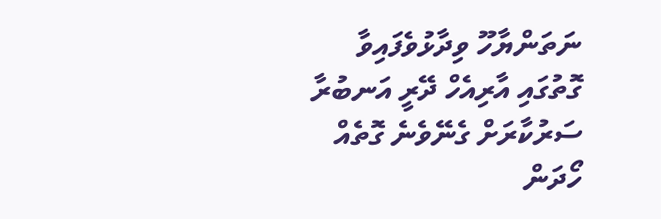ނަތަންޔާހޫ ވިދާޅުވެފައިވާ ގޮތުގައި އާރިއެހް ދޭރީ އަނބުރާ ސަރުކާރަށް ގެނޭވެނެ ގޮތެއް ހޯދަން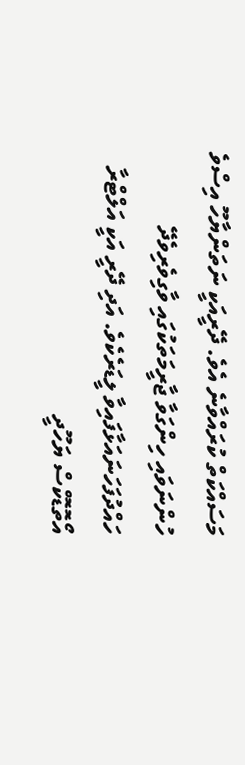މަސައްކަތް ކުރައްވާނެ އެވެ. ދޭރީއަކީ ނަތަންޔާހޫ އިސްވެ ހުންނަވައި ހިންގަވާ ޖާރީމަތަކުގައި ވާގިވެރިވެދޭ ހައްދުފަހަނައަޅާފައިވާ ލީޑަރެކެވެ. އަދި ދޭރީ އަކީ އަލްޓްރާ އޯތޮޑޮކްސް ޔަހޫދީ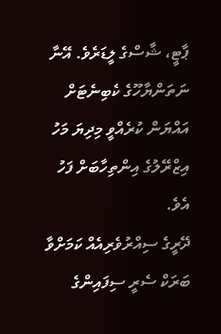ޕާޓީ، ޝާސްގެ ލީޑަރެވެ. އޭނާ ނަތަންޔާހޫގެ ކެބިނެޓަށް އައްޔަން ކުރެއްވީ މިދިޔަ މަހު އިޒްރޭލުގެ އިންތިހާބަށް ފަހު އެވެ.
ދޭރީގެ ސިއްރުވެރިއެއް ކަމަށްވާ ބަރަކް ސެރީ ސިފައިންގެ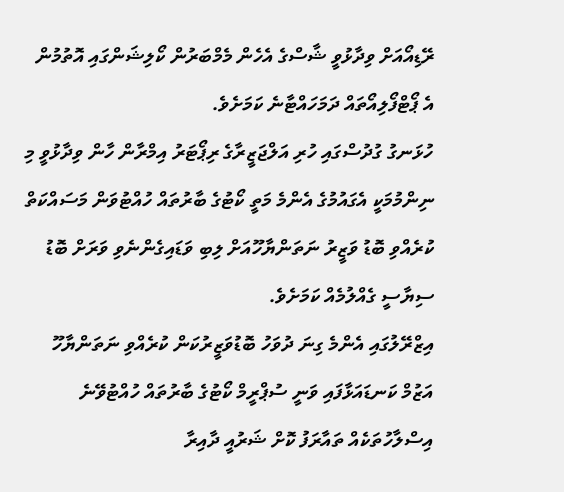ރޭޑިއޯއަށް ވިދާޅުވީ ޝާސްގެ އެހެން މެމްބަރުން ކޯލިޝަންގައި އޮތުމުން އެ ޕޯޓްފޯލިއޯތައް ދަމަހައްޓާނެ ކަމަށެވެ.
ހުޅަނގު ގުދުސްގައި ހުރި އަލްޖަޒީރާގެ ރިޕޯޓަރު އިމްރާން ހާން ވިދާޅުވީ މި ނިންމުމަކީ އެގައުމުގެ އެންމެ މަތީ ކޯޓުގެ ބާރުތައް ހުއްޓުވަން މަސައްކަތް ކުރެއްވި ބޮޑު ވަޒީރު ނަތަންޔާހޫއަށް ލިބި ވަޑައިގެންނެވި ވަރަށް ބޮޑު ސިޔާސީ ގެއްލުމެއް ކަމަށެވެ.
އިޒްރޭލުގައި އެންމެ ގިނަ ދުވަހު ބޮޑުވަޒީރުކަން ކުރެއްވި ނަތަންޔާހޫ އަޒުމް ކަނޑައަޅާފައި ވަނީ ސުޕްރީމް ކޯޓުގެ ބާރުތައް ހުއްޓުވޭނެ އިސްލާހުތަކެއް ތައާރަފު ކޮށް ޝަރުއީ ދާއިރާ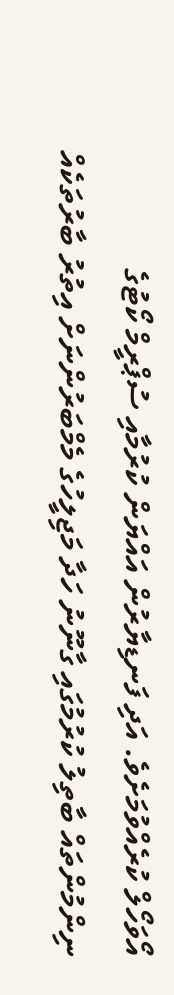އޯވަހޯލް ކުރެއްވުމަށެވެ. އަދި ފަނޑިޔާރުން އައްޔަން ކުރުމާއި ސުޕްރީމް ކޯޓުގެ ނިންމުންތައް ބާތިލު ކުރުމުގައި ގާނޫނު ހަދާ މަޖިލީހުގެ މެމްބަރުންނަށް އިތުރު ބާރުތަކެއް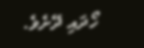ހޯދައި ދޭށެވެ.